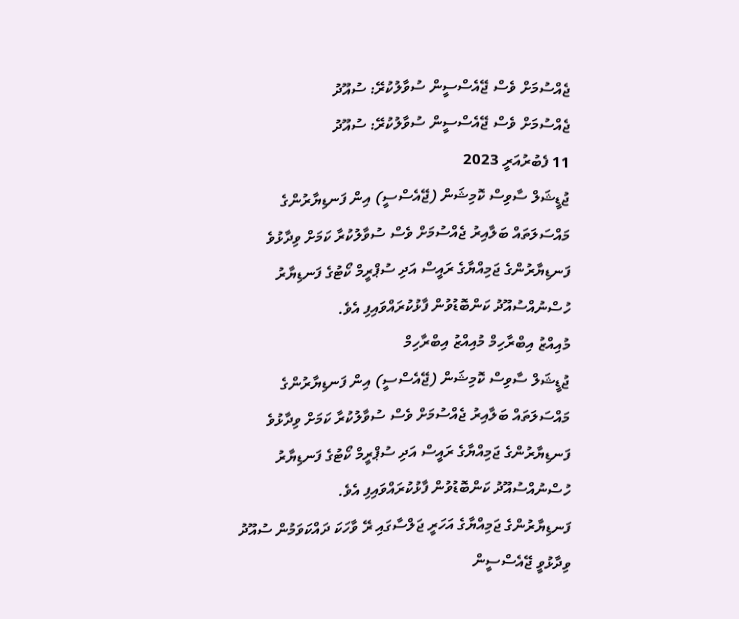ޖެއްސުމަށް ވެސް ޖޭއެސްސީން ސުވާލުކުރޭ: ސުއޫދު
ޖެއްސުމަށް ވެސް ޖޭއެސްސީން ސުވާލުކުރޭ: ސުއޫދު
11 ފެބުރުއަރީ 2023
ޖުޑީޝަލް ސާވިސް ކޮމިޝަން (ޖޭއެސްސީ) އިން ފަނޑިޔާރުންގެ މައްސަލަތައް ބަލާއިރު ޖެއްސުމަށް ވެސް ސުވާލުކުރާ ކަމަށް ވިދާޅުވެ ފަނޑިޔާރުންގެ ޖަމިއްޔާގެ ރައީސް އަދި ސުޕްރީމް ކޯޓުގެ ފަނޑިޔާރު ހުސްނުއްސުއޫދު ކަންބޮޑުވުން ފާޅުކުރައްވައިފި އެވެ.
މުއިއްޒު އިބްރާހިމް މުއިއްޒު އިބްރާހިމް
ޖުޑީޝަލް ސާވިސް ކޮމިޝަން (ޖޭއެސްސީ) އިން ފަނޑިޔާރުންގެ މައްސަލަތައް ބަލާއިރު ޖެއްސުމަށް ވެސް ސުވާލުކުރާ ކަމަށް ވިދާޅުވެ ފަނޑިޔާރުންގެ ޖަމިއްޔާގެ ރައީސް އަދި ސުޕްރީމް ކޯޓުގެ ފަނޑިޔާރު ހުސްނުއްސުއޫދު ކަންބޮޑުވުން ފާޅުކުރައްވައިފި އެވެ.
ފަނޑިޔާރުންގެ ޖަމިއްޔާގެ އަހަރީ ޖަލްސާގައި ރޭ ވާހަކަ ދައްކަވަމުން ސުއޫދު ވިދާޅުވީ ޖޭއެސްސީން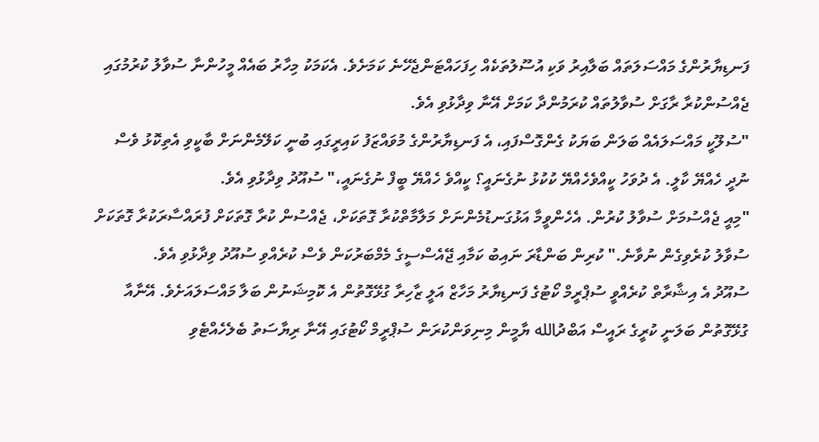ފަނޑިޔާރުންގެ މައްސަލަތައް ބަލާއިރު ވަކި އުސޫލުތަކެއް ހިފަހައްޓަންޖެހޭނެ ކަމަށެވެ. އެކަމަކު މިހާރު ބައެއް މީހުންނާ ސުވާލު ކުރުމުގައި ޖެއްސުންކުރާ ރާގަށް ސުވާލުތައް ކުރަމުންދާ ކަމަށް އޭނާ ވިދާޅުވި އެވެ.
"ސުލޫކީ މައްސަލައެއް ބަލަން ބަޔަކު ގެންގޮސްފައި، އެ ފަނޑިޔާރުންގެ މުވައްޒަފު ކައިރީގައި ބުނީ ކަލޭމެންނަށް ބާކީވި އެތިކޮޅު ވެސް ނުދީ ހެއްޔޭ ކާލީ. އެ ދުވަހު ކީއްވެހެއްޔޭ ކުކުޅު ނުގެނައީ؟ ކީއްވެ ހެއްޔޭ ބީފް ނުގެނައީ،" ސުއޫދު ވިދާޅުވި އެވެ.
"މިއީ ޖެއްސުމަށް ސުވާލު ކުރުން. އެހެންވީމާ އަޅުގަނޑުމެންނަށް މަލާމާތްކުރާ ގޮތަކަށް، ޖެއްސުން ކުރާ ގޮތަކަށް ފުރައްސާރަކުރާ ގޮތަކަށް ސުވާލު ކުރެވިގެން ނުވާނެ." ކުރިން ބަންޑާރަ ނައިބު ކަމާއި ޖޭއެސްސީގެ މެމްބަރުކަން ވެސް ކުރެއްވި ސުއޫދު ވިދާޅުވި އެވެ.
ސުއޫދު އެ އިޝާރާތް ކުރެއްވީ ސުޕްރީމް ކޯޓުގެ ފަނޑިޔާރު މަހާޒް އަލީ ޒާހިރާ ގުޅޭގޮތުން އެ ކޮމިޝަނުން ބަލާ މައްސަލައަށެވެ. އޭނާއާ ގުޅޭގޮތުން ބަލަނީ ކުރީގެ ރައީސް އަބްދުالله ޔާމީން މިނިވަންކުރަން ސުޕްރީމް ކޯޓުގައި އޭނާ ރިޔާސަތު ބެލެހެއްޓެވި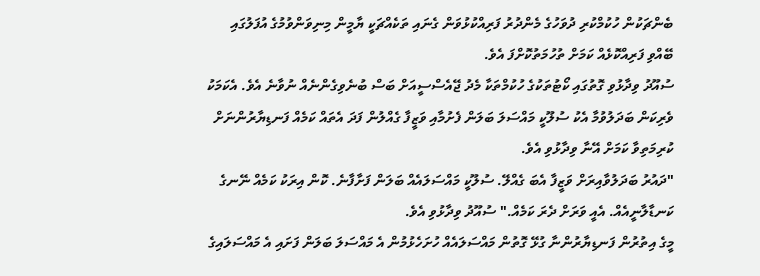ބެންޗަކުން ހުކުމްކުރި ދުވަހުގެ މެންދުރު ފަރިއްކުޅުވަން ގެނައި ތަކެއްޗަކީ ޔާމީން މިނިވަންވުމުގެ އުފަލުގައި ބޭއްވި ފަރިއްކޮޅެއް ކަމަށް ތުހުމަތުކޮށްފަ އެވެ.
ސުއޫދު ވިދާޅުވި ގޮތުގައި ކޯޓުތަކުގެ ހުކުމްތަކާ މެދު ޖޭއެސްސީއަށް ބަސް ބުނެވިގެންނެއް ނުވާނެ އެވެ. އެކަމަކު ވެރިކަން ބަދަލުވުމާ އެކު ސުލޫކީ މައްސަލަ ބަލަން ފެށުމާއި ވަޒީފާ ގެއްލުން ފަދަ އެތައް ކަމެއް ފަނޑިޔާރުންނަށް ކުރިމަތިވާ ކަމަށް އޭނާ ވިދާޅުވި އެވެ.
"ދައުރު ބަދަލުވާއިރަށް ވަޒީފާ އެބަ ގެއްލޭ. ސުލޫކީ މައްސަލައެއް ބަލަން ފަށާފާނެ. ކޮން އިރަކު ކަމެއް ނޭނގެ ކަނޑާލާނީއެއް. އެއީ ވަރަށް ދެރަ ކަމެއް." ސުއޫދު ވިދާޅުވި އެވެ.
މީގެ އިތުރުން ފަނޑިޔާރުންނާ ގުޅޭ ގޮތުން މައްސަލައެއް ހުށަހެޅުމުން އެ މައްސަލަ ބަލަން ފަށައި އެ މައްސަލައިގެ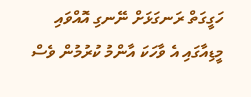ހަގީގަތް ރަނގަޅަށް ނޭނގި އޮއްވައި މީޑިއާގައި އެ ވާހަކަ އާންމު ކުރުމުން ވެސް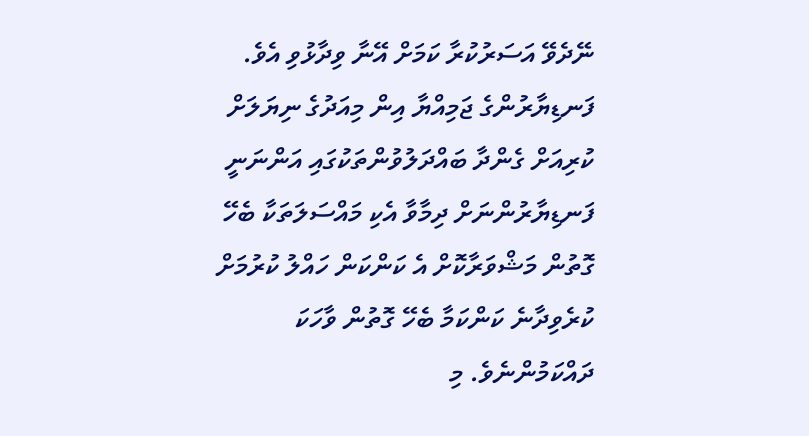ނޭދެވޭ އަސަރުކުރާ ކަމަށް އޭނާ ވިދާޅުވި އެވެ.
ފަނޑިޔާރުންގެ ޖަމިއްޔާ އިން މިއަދުގެ ނިޔަލަށް ކުރިއަށް ގެންދާ ބައްދަލުވުންތަކުގައި އަންނަނީ ފަނޑިޔާރުންނަށް ދިމާވާ އެކި މައްސަލަތަކާ ބެހޭ ގޮތުން މަޝްވަރާކޮށް އެ ކަންކަން ހައްލު ކުރުމަށް ކުރެވިދާނެ ކަންކަމާ ބެހޭ ގޮތުން ވާހަކަ ދައްކަމުންނެވެ. މި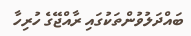ބައްދަލުވުންތަކުގައި ރާއްޖޭގެ ހުރިހާ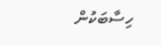ހިސާބަކުން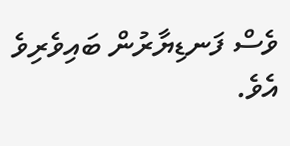ވެސް ފަނޑިޔާރުން ބައިވެރިވެ އެވެ.